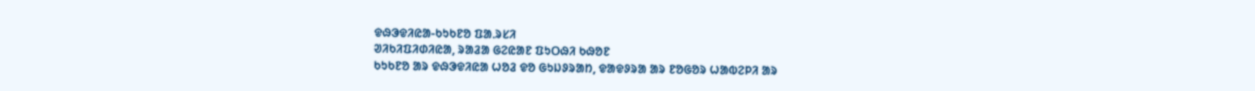ᱫᱷᱳᱫᱤᱭᱟ-ᱠᱩᱠᱱᱚ ᱯᱟᱹᱨᱥᱤ
ᱣᱤᱠᱤᱯᱤᱰᱤᱭᱟ, ᱨᱟᱲᱟ ᱜᱮᱭᱟᱱ ᱯᱩᱛᱷᱤ ᱠᱷᱚᱱ
ᱠᱩᱠᱱᱚ ᱟᱨ ᱫᱷᱳᱫᱤᱭᱟ ᱦᱚᱲ ᱫᱚ ᱜᱩᱡᱽᱨᱟᱴ, ᱫᱟᱫᱽᱨᱟ ᱟᱨ ᱱᱚᱜᱚᱨ ᱦᱟᱵᱮᱞᱤ ᱟᱨ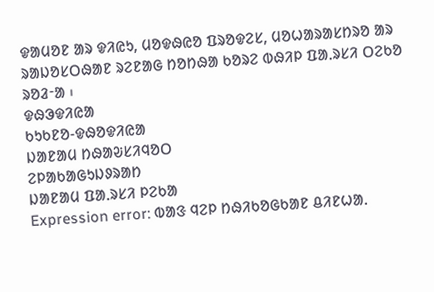ᱫᱟᱢᱚᱱ ᱟᱨ ᱫᱤᱭᱩ, ᱢᱚᱫᱷᱭᱚ ᱯᱨᱚᱫᱮᱥ, ᱢᱚᱦᱟᱨᱟᱥᱴᱨᱚ ᱟᱨ ᱨᱟᱡᱚᱥᱛᱷᱟᱱ ᱨᱮᱱᱟᱜ ᱴᱚᱴᱷᱟ ᱠᱚᱨᱮ ᱵᱷᱤᱞ ᱯᱟᱹᱨᱥᱤ ᱛᱮᱠᱚ ᱨᱚᱲᱼᱟ ᱾
ᱫᱷᱳᱫᱤᱭᱟ
ᱠᱩᱠᱱᱚ-ᱫᱷᱚᱫᱤᱭᱟ
ᱡᱟᱱᱟᱢ ᱴᱷᱟᱶᱥᱤᱧᱚᱛ
ᱮᱞᱟᱠᱟᱜᱩᱡᱽᱨᱟᱴ
ᱡᱟᱱᱟᱢ ᱯᱟᱹᱨᱥᱤ ᱞᱮᱠᱟ
Expression error: ᱵᱟᱝ ᱧᱮᱞ ᱴᱷᱤᱠᱚᱜᱠᱟᱱ ᱪᱤᱱᱦᱟᱹ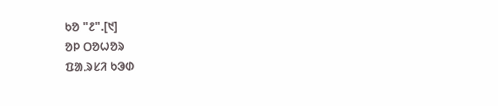ᱠᱚ "᱒".[᱑]
ᱚᱞ ᱛᱚᱦᱚᱨ
ᱯᱟᱹᱨᱥᱤ ᱠᱳᱰ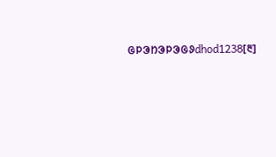ᱜᱞᱳᱴᱳᱞᱳᱜᱽdhod1238[᱓]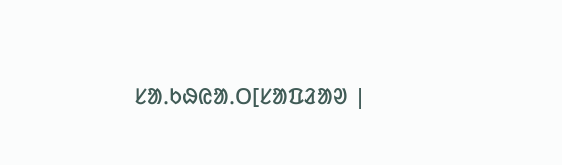ᱥᱟᱹᱠᱷᱭᱟᱹᱛ[ᱥᱟᱯᱲᱟᱣ |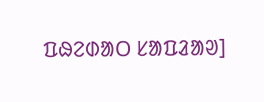ᱯᱷᱮᱰᱟᱛ ᱥᱟᱯᱲᱟᱣ]